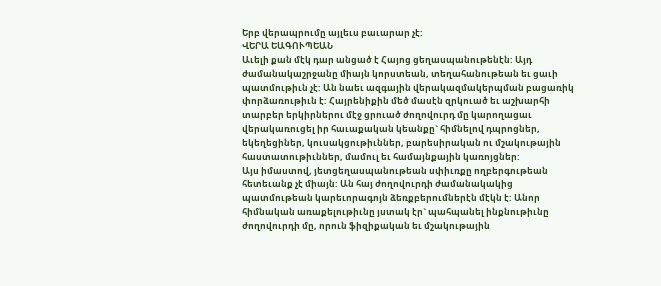Երբ վերապրումը այլեւս բաւարար չէ:
ՎԵՐԱ ԵԱԳՈՒՊԵԱՆ
Աւելի քան մէկ դար անցած է Հայոց ցեղասպանութենէն: Այդ ժամանակաշրջանը միայն կորստեան, տեղահանութեան եւ ցաւի պատմութիւն չէ: Ան նաեւ ազգային վերակազմակերպման բացառիկ փորձառութիւն է: Հայրենիքին մեծ մասէն զրկուած եւ աշխարհի տարբեր երկիրներու մէջ ցրուած ժողովուրդ մը կարողացաւ վերակառուցել իր հաւաքական կեանքը` հիմնելով դպրոցներ, եկեղեցիներ, կուսակցութիւններ, բարեսիրական ու մշակութային հաստատութիւններ, մամուլ եւ համայնքային կառոյցներ:
Այս իմաստով, յետցեղասպանութեան սփիւռքը ողբերգութեան հետեւանք չէ միայն: Ան հայ ժողովուրդի ժամանակակից պատմութեան կարեւորագոյն ձեռքբերումներէն մէկն է: Անոր հիմնական առաքելութիւնը յստակ էր` պահպանել ինքնութիւնը ժողովուրդի մը, որուն ֆիզիքական եւ մշակութային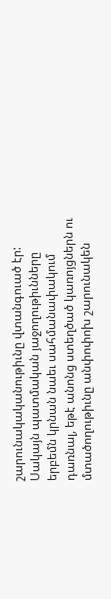շարունակականութիւնը վտանգուած էր:
Սակայն պատմական յաջողութիւնները երբեմն կրնան նաեւ սահմանափակում դառնալ, եթէ անոնց ստեղծած կառոյցներն ու մտածողութիւնը անփոփոխ շարունակեն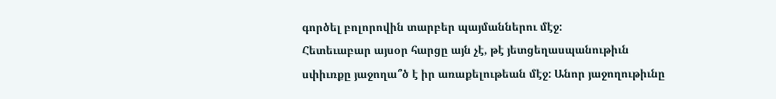գործել բոլորովին տարբեր պայմաններու մէջ:
Հետեւաբար այսօր հարցը այն չէ, թէ յետցեղասպանութիւն սփիւռքը յաջողա՞ծ է իր առաքելութեան մէջ: Անոր յաջողութիւնը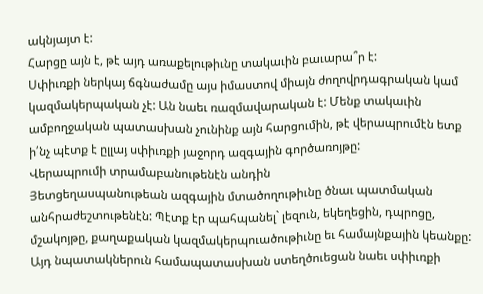ակնյայտ է:
Հարցը այն է, թէ այդ առաքելութիւնը տակաւին բաւարա՞ր է:
Սփիւռքի ներկայ ճգնաժամը այս իմաստով միայն ժողովրդագրական կամ կազմակերպական չէ: Ան նաեւ ռազմավարական է: Մենք տակաւին ամբողջական պատասխան չունինք այն հարցումին, թէ վերապրումէն ետք ի՛նչ պէտք է ըլլայ սփիւռքի յաջորդ ազգային գործառոյթը:
Վերապրումի տրամաբանութենէն անդին
Յետցեղասպանութեան ազգային մտածողութիւնը ծնաւ պատմական անհրաժեշտութենէն: Պէտք էր պահպանել` լեզուն, եկեղեցին, դպրոցը, մշակոյթը, քաղաքական կազմակերպուածութիւնը եւ համայնքային կեանքը: Այդ նպատակներուն համապատասխան ստեղծուեցան նաեւ սփիւռքի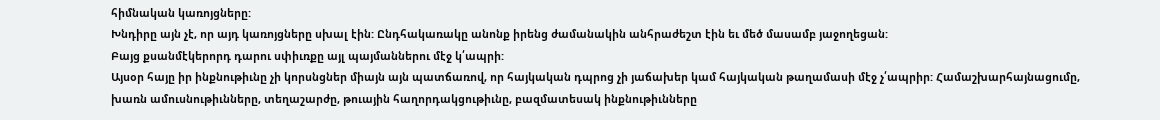հիմնական կառոյցները:
Խնդիրը այն չէ, որ այդ կառոյցները սխալ էին: Ընդհակառակը անոնք իրենց ժամանակին անհրաժեշտ էին եւ մեծ մասամբ յաջողեցան:
Բայց քսանմէկերորդ դարու սփիւռքը այլ պայմաններու մէջ կ՛ապրի:
Այսօր հայը իր ինքնութիւնը չի կորսնցներ միայն այն պատճառով, որ հայկական դպրոց չի յաճախեր կամ հայկական թաղամասի մէջ չ՛ապրիր: Համաշխարհայնացումը, խառն ամուսնութիւնները, տեղաշարժը, թուային հաղորդակցութիւնը, բազմատեսակ ինքնութիւնները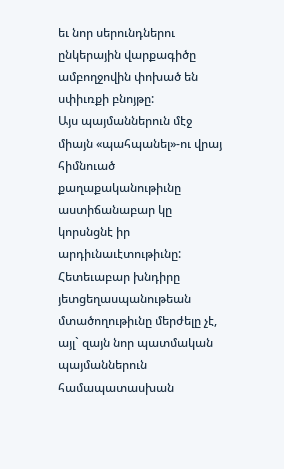եւ նոր սերունդներու ընկերային վարքագիծը ամբողջովին փոխած են սփիւռքի բնոյթը:
Այս պայմաններուն մէջ միայն «պահպանել»-ու վրայ հիմնուած քաղաքականութիւնը աստիճանաբար կը կորսնցնէ իր արդիւնաւէտութիւնը:
Հետեւաբար խնդիրը յետցեղասպանութեան մտածողութիւնը մերժելը չէ, այլ` զայն նոր պատմական պայմաններուն համապատասխան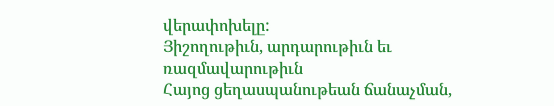վերափոխելը:
Յիշողութիւն, արդարութիւն եւ ռազմավարութիւն
Հայոց ցեղասպանութեան ճանաչման,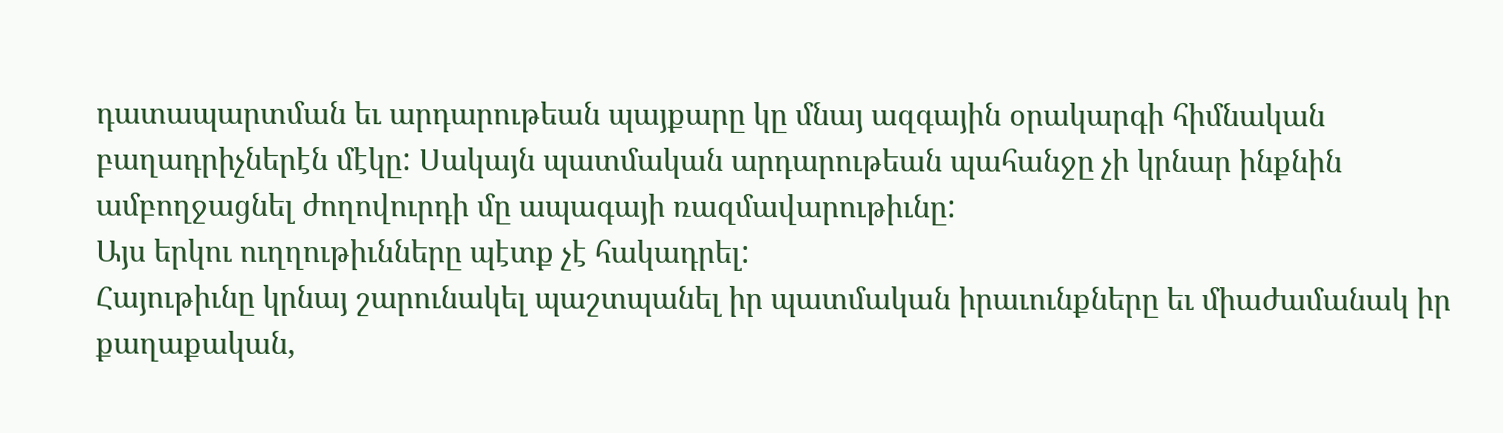դատապարտման եւ արդարութեան պայքարը կը մնայ ազգային օրակարգի հիմնական բաղադրիչներէն մէկը: Սակայն պատմական արդարութեան պահանջը չի կրնար ինքնին ամբողջացնել ժողովուրդի մը ապագայի ռազմավարութիւնը:
Այս երկու ուղղութիւնները պէտք չէ հակադրել:
Հայութիւնը կրնայ շարունակել պաշտպանել իր պատմական իրաւունքները եւ միաժամանակ իր քաղաքական,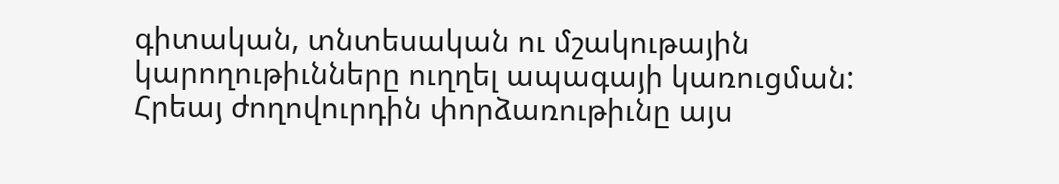գիտական, տնտեսական ու մշակութային կարողութիւնները ուղղել ապագայի կառուցման:
Հրեայ ժողովուրդին փորձառութիւնը այս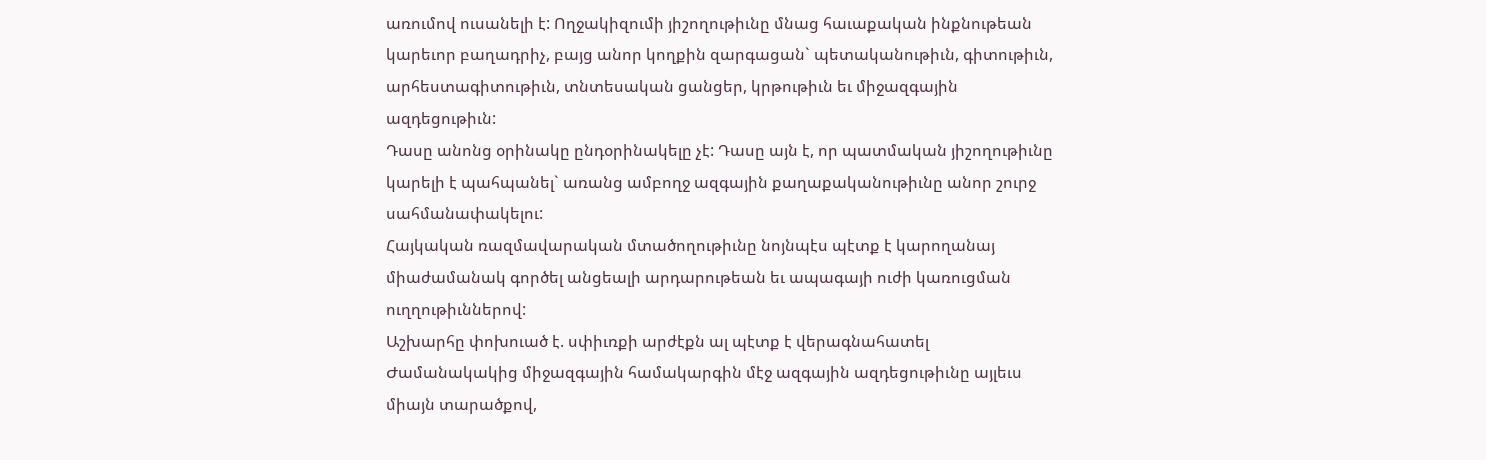առումով ուսանելի է: Ողջակիզումի յիշողութիւնը մնաց հաւաքական ինքնութեան կարեւոր բաղադրիչ, բայց անոր կողքին զարգացան` պետականութիւն, գիտութիւն, արհեստագիտութիւն, տնտեսական ցանցեր, կրթութիւն եւ միջազգային ազդեցութիւն:
Դասը անոնց օրինակը ընդօրինակելը չէ: Դասը այն է, որ պատմական յիշողութիւնը կարելի է պահպանել` առանց ամբողջ ազգային քաղաքականութիւնը անոր շուրջ սահմանափակելու:
Հայկական ռազմավարական մտածողութիւնը նոյնպէս պէտք է կարողանայ միաժամանակ գործել անցեալի արդարութեան եւ ապագայի ուժի կառուցման ուղղութիւններով:
Աշխարհը փոխուած է. սփիւռքի արժէքն ալ պէտք է վերագնահատել
Ժամանակակից միջազգային համակարգին մէջ ազգային ազդեցութիւնը այլեւս միայն տարածքով,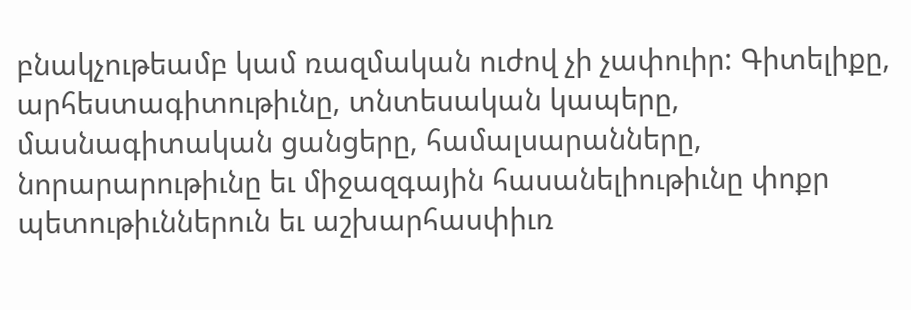բնակչութեամբ կամ ռազմական ուժով չի չափուիր: Գիտելիքը, արհեստագիտութիւնը, տնտեսական կապերը, մասնագիտական ցանցերը, համալսարանները, նորարարութիւնը եւ միջազգային հասանելիութիւնը փոքր պետութիւններուն եւ աշխարհասփիւռ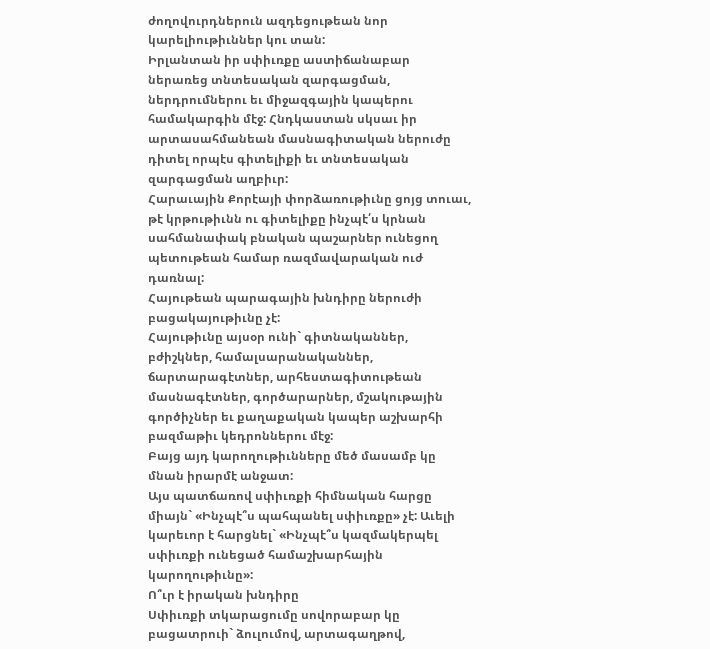ժողովուրդներուն ազդեցութեան նոր կարելիութիւններ կու տան:
Իրլանտան իր սփիւռքը աստիճանաբար ներառեց տնտեսական զարգացման, ներդրումներու եւ միջազգային կապերու համակարգին մէջ: Հնդկաստան սկսաւ իր արտասահմանեան մասնագիտական ներուժը դիտել որպէս գիտելիքի եւ տնտեսական զարգացման աղբիւր:
Հարաւային Քորէայի փորձառութիւնը ցոյց տուաւ, թէ կրթութիւնն ու գիտելիքը ինչպէ՛ս կրնան սահմանափակ բնական պաշարներ ունեցող պետութեան համար ռազմավարական ուժ դառնալ:
Հայութեան պարագային խնդիրը ներուժի բացակայութիւնը չէ:
Հայութիւնը այսօր ունի` գիտնականներ, բժիշկներ, համալսարանականներ, ճարտարագէտներ, արհեստագիտութեան մասնագէտներ, գործարարներ, մշակութային գործիչներ եւ քաղաքական կապեր աշխարհի բազմաթիւ կեդրոններու մէջ:
Բայց այդ կարողութիւնները մեծ մասամբ կը մնան իրարմէ անջատ:
Այս պատճառով սփիւռքի հիմնական հարցը միայն` «Ինչպէ՞ս պահպանել սփիւռքը» չէ: Աւելի կարեւոր է հարցնել` «Ինչպէ՞ս կազմակերպել սփիւռքի ունեցած համաշխարհային կարողութիւնը»:
Ո՞ւր է իրական խնդիրը
Սփիւռքի տկարացումը սովորաբար կը բացատրուի` ձուլումով, արտագաղթով,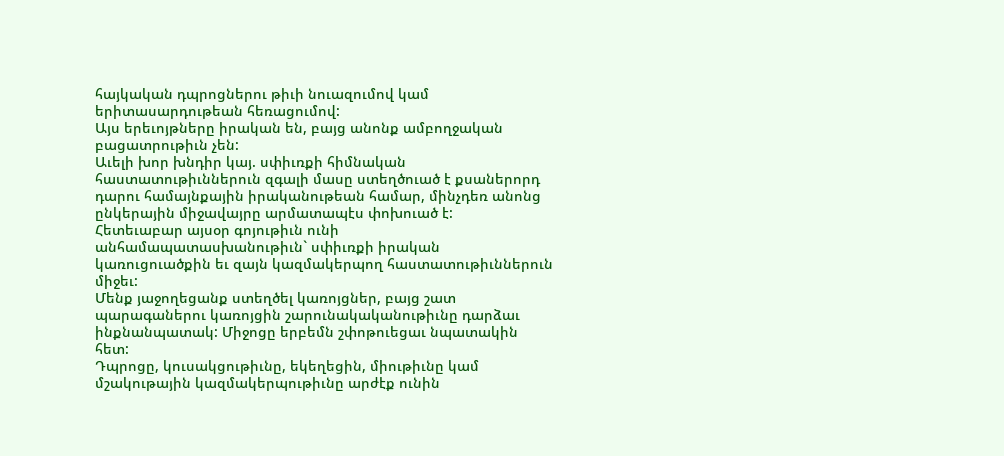հայկական դպրոցներու թիւի նուազումով կամ երիտասարդութեան հեռացումով:
Այս երեւոյթները իրական են, բայց անոնք ամբողջական բացատրութիւն չեն:
Աւելի խոր խնդիր կայ. սփիւռքի հիմնական հաստատութիւններուն զգալի մասը ստեղծուած է քսաներորդ դարու համայնքային իրականութեան համար, մինչդեռ անոնց ընկերային միջավայրը արմատապէս փոխուած է:
Հետեւաբար այսօր գոյութիւն ունի անհամապատասխանութիւն` սփիւռքի իրական կառուցուածքին եւ զայն կազմակերպող հաստատութիւններուն միջեւ:
Մենք յաջողեցանք ստեղծել կառոյցներ, բայց շատ պարագաներու կառոյցին շարունակականութիւնը դարձաւ ինքնանպատակ: Միջոցը երբեմն շփոթուեցաւ նպատակին հետ:
Դպրոցը, կուսակցութիւնը, եկեղեցին, միութիւնը կամ մշակութային կազմակերպութիւնը արժէք ունին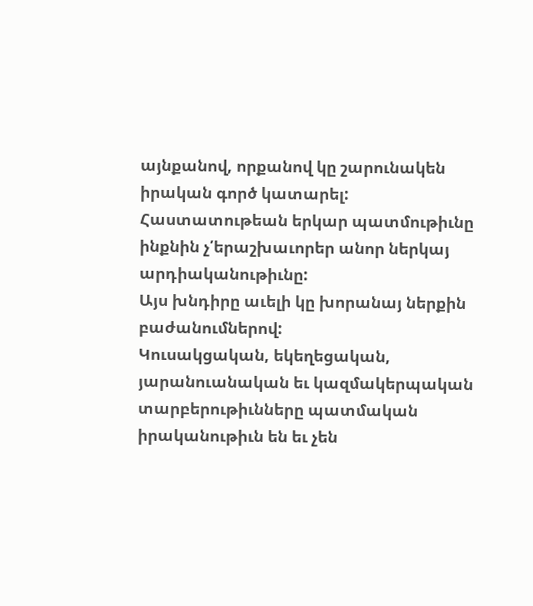այնքանով, որքանով կը շարունակեն իրական գործ կատարել: Հաստատութեան երկար պատմութիւնը ինքնին չ՛երաշխաւորեր անոր ներկայ արդիականութիւնը:
Այս խնդիրը աւելի կը խորանայ ներքին բաժանումներով:
Կուսակցական, եկեղեցական, յարանուանական եւ կազմակերպական տարբերութիւնները պատմական իրականութիւն են եւ չեն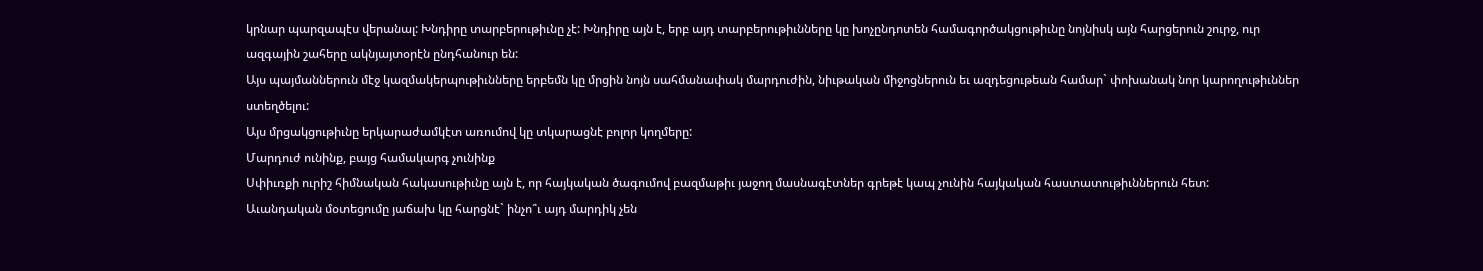կրնար պարզապէս վերանալ: Խնդիրը տարբերութիւնը չէ: Խնդիրը այն է, երբ այդ տարբերութիւնները կը խոչընդոտեն համագործակցութիւնը նոյնիսկ այն հարցերուն շուրջ, ուր ազգային շահերը ակնյայտօրէն ընդհանուր են:
Այս պայմաններուն մէջ կազմակերպութիւնները երբեմն կը մրցին նոյն սահմանափակ մարդուժին, նիւթական միջոցներուն եւ ազդեցութեան համար` փոխանակ նոր կարողութիւններ ստեղծելու:
Այս մրցակցութիւնը երկարաժամկէտ առումով կը տկարացնէ բոլոր կողմերը:
Մարդուժ ունինք, բայց համակարգ չունինք
Սփիւռքի ուրիշ հիմնական հակասութիւնը այն է, որ հայկական ծագումով բազմաթիւ յաջող մասնագէտներ գրեթէ կապ չունին հայկական հաստատութիւններուն հետ:
Աւանդական մօտեցումը յաճախ կը հարցնէ` ինչո՞ւ այդ մարդիկ չեն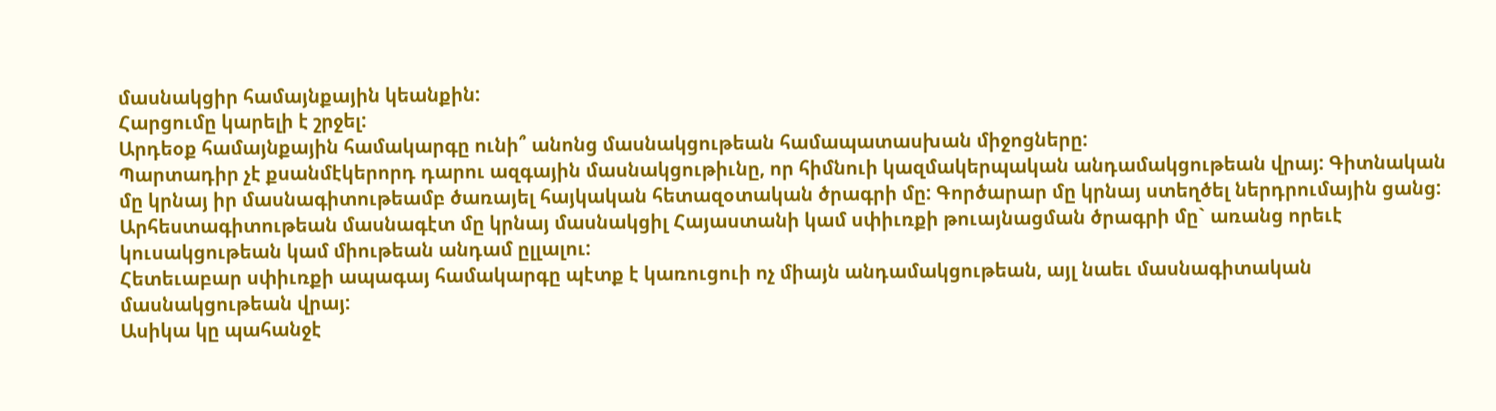մասնակցիր համայնքային կեանքին:
Հարցումը կարելի է շրջել:
Արդեօք համայնքային համակարգը ունի՞ անոնց մասնակցութեան համապատասխան միջոցները:
Պարտադիր չէ քսանմէկերորդ դարու ազգային մասնակցութիւնը, որ հիմնուի կազմակերպական անդամակցութեան վրայ: Գիտնական մը կրնայ իր մասնագիտութեամբ ծառայել հայկական հետազօտական ծրագրի մը: Գործարար մը կրնայ ստեղծել ներդրումային ցանց: Արհեստագիտութեան մասնագէտ մը կրնայ մասնակցիլ Հայաստանի կամ սփիւռքի թուայնացման ծրագրի մը` առանց որեւէ կուսակցութեան կամ միութեան անդամ ըլլալու:
Հետեւաբար սփիւռքի ապագայ համակարգը պէտք է կառուցուի ոչ միայն անդամակցութեան, այլ նաեւ մասնագիտական մասնակցութեան վրայ:
Ասիկա կը պահանջէ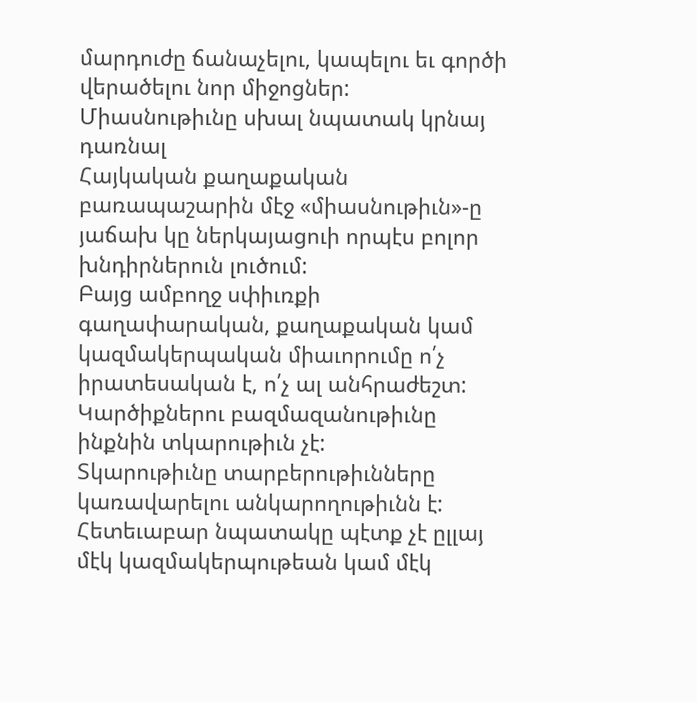մարդուժը ճանաչելու, կապելու եւ գործի վերածելու նոր միջոցներ:
Միասնութիւնը սխալ նպատակ կրնայ դառնալ
Հայկական քաղաքական բառապաշարին մէջ «միասնութիւն»-ը յաճախ կը ներկայացուի որպէս բոլոր խնդիրներուն լուծում:
Բայց ամբողջ սփիւռքի գաղափարական, քաղաքական կամ կազմակերպական միաւորումը ո՛չ իրատեսական է, ո՛չ ալ անհրաժեշտ:
Կարծիքներու բազմազանութիւնը ինքնին տկարութիւն չէ:
Տկարութիւնը տարբերութիւնները կառավարելու անկարողութիւնն է:
Հետեւաբար նպատակը պէտք չէ ըլլայ մէկ կազմակերպութեան կամ մէկ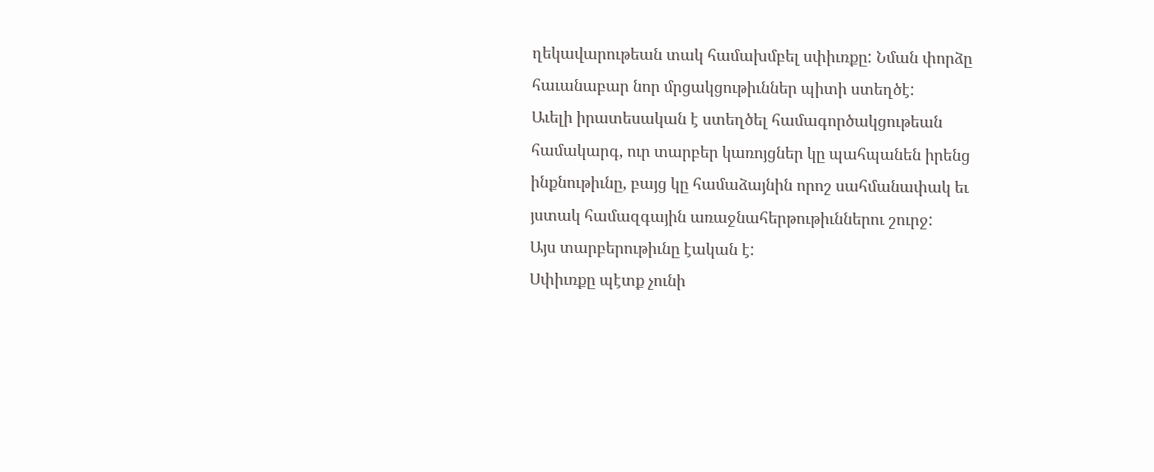ղեկավարութեան տակ համախմբել սփիւռքը: Նման փորձը հաւանաբար նոր մրցակցութիւններ պիտի ստեղծէ:
Աւելի իրատեսական է ստեղծել համագործակցութեան համակարգ, ուր տարբեր կառոյցներ կը պահպանեն իրենց ինքնութիւնը, բայց կը համաձայնին որոշ սահմանափակ եւ յստակ համազգային առաջնահերթութիւններու շուրջ:
Այս տարբերութիւնը էական է:
Սփիւռքը պէտք չունի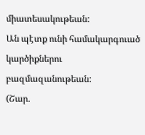միատեսակութեան:
Ան պէտք ունի համակարգուած կարծիքներու բազմազանութեան:
(Շար.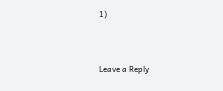1)




Leave a Reply